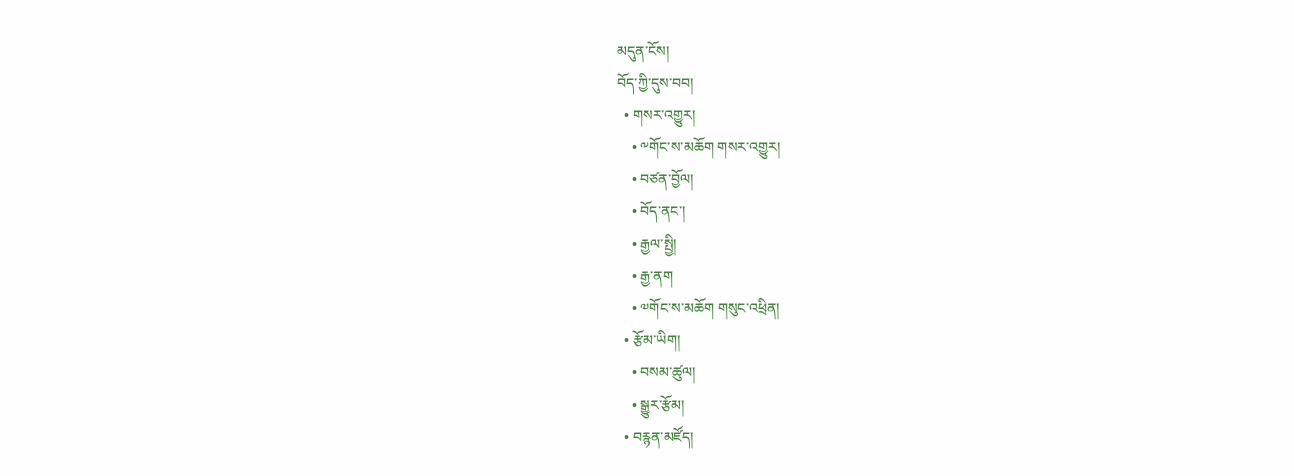མདུན་ངོས།
བོད་ཀྱི་དུས་བབ།
  • གསར་འགྱུར།
    • ༸གོང་ས་མཆོག གསར་འགྱུར།
    • བཙན་བྱོལ།
    • བོད་ནང་།
    • རྒྱལ་སྤྱི།
    • རྒྱ་ནག
    • ༧གོང་ས་མཆོག གསུང་འཕྲིན།
  • རྩོམ་ཡིག།
    • བསམ་ཚུལ།
    • སྒྱུར་རྩོམ།
  • བརྙན་མཛོད།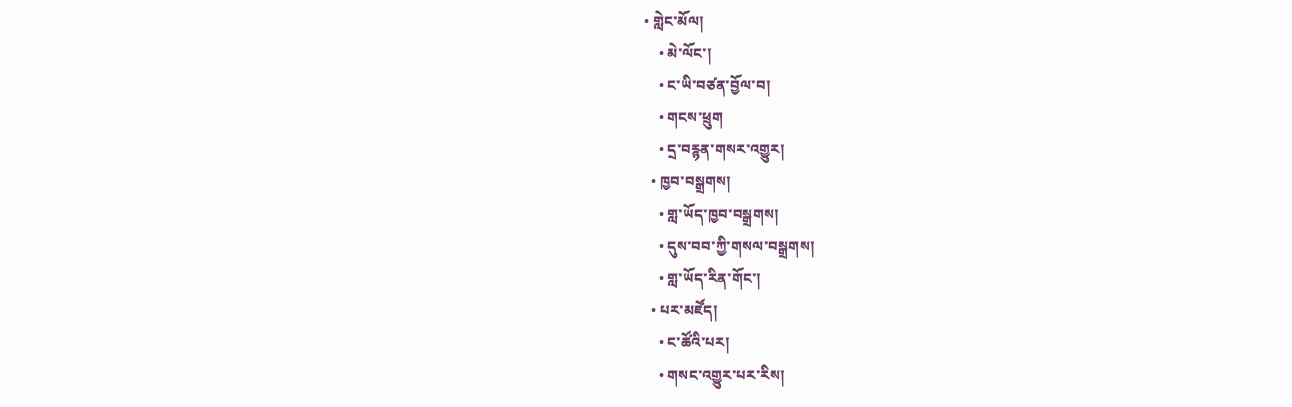• གླེང་མོལ།
    • མེ་ལོང་།
    • ང་ཡི་བཙན་བྱོལ་བ།
    • གངས་ཕྲུག
    • དྲ་བརྙན་གསར་འགྱུར།
  • ཁྱབ་བསྒྲགས།
    • གླ་ཡོད་ཁྱབ་བསྒྲགས།
    • དུས་བབ་ཀྱི་གསལ་བསྒྲགས།
    • གླ་ཡོད་རིན་གོང་།
  • པར་མཛོད།
    • ང་ཚོའི་པར།
    • གསང་འགྱུར་པར་རིས།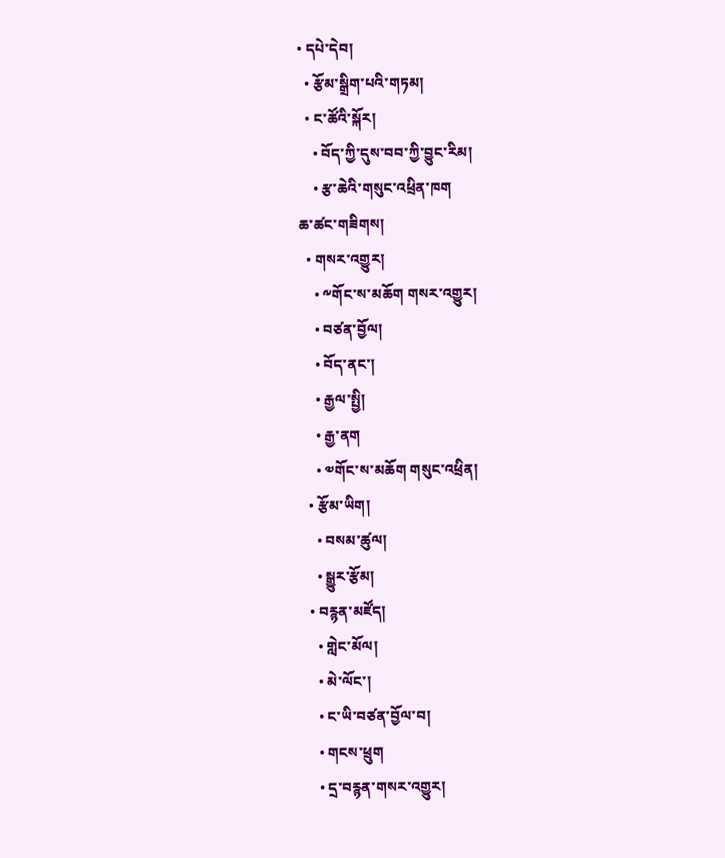• དཔེ་དེབ།
  • རྩོམ་སྒྲིག་པའི་གཏམ།
  • ང་ཚོའི་སྐོར།
    • བོད་ཀྱི་དུས་བབ་ཀྱི་བྱུང་རིམ།
    • རྩ་ཆེའི་གསུང་འཕྲིན་ཁག
ཆ་ཚང་གཟིགས།
  • གསར་འགྱུར།
    • ༸གོང་ས་མཆོག གསར་འགྱུར།
    • བཙན་བྱོལ།
    • བོད་ནང་།
    • རྒྱལ་སྤྱི།
    • རྒྱ་ནག
    • ༧གོང་ས་མཆོག གསུང་འཕྲིན།
  • རྩོམ་ཡིག།
    • བསམ་ཚུལ།
    • སྒྱུར་རྩོམ།
  • བརྙན་མཛོད།
    • གླེང་མོལ།
    • མེ་ལོང་།
    • ང་ཡི་བཙན་བྱོལ་བ།
    • གངས་ཕྲུག
    • དྲ་བརྙན་གསར་འགྱུར།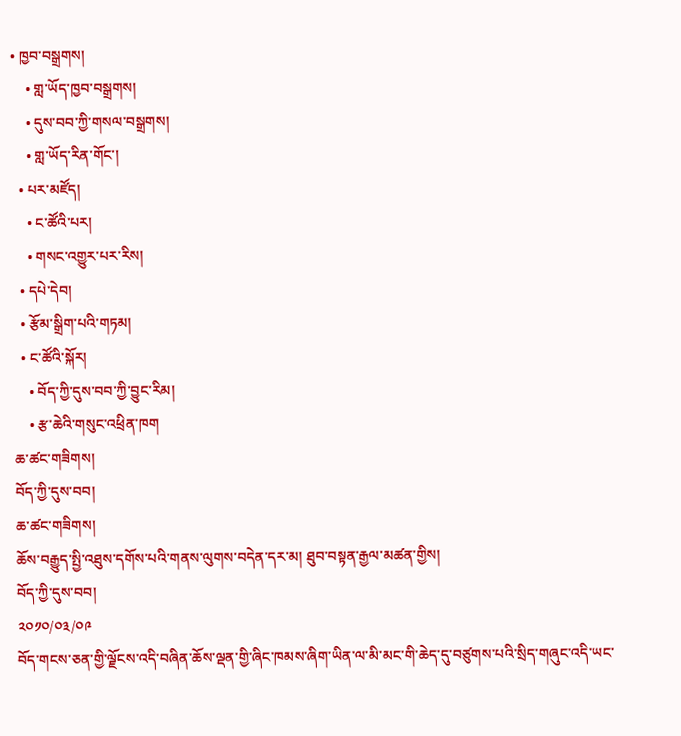• ཁྱབ་བསྒྲགས།
    • གླ་ཡོད་ཁྱབ་བསྒྲགས།
    • དུས་བབ་ཀྱི་གསལ་བསྒྲགས།
    • གླ་ཡོད་རིན་གོང་།
  • པར་མཛོད།
    • ང་ཚོའི་པར།
    • གསང་འགྱུར་པར་རིས།
  • དཔེ་དེབ།
  • རྩོམ་སྒྲིག་པའི་གཏམ།
  • ང་ཚོའི་སྐོར།
    • བོད་ཀྱི་དུས་བབ་ཀྱི་བྱུང་རིམ།
    • རྩ་ཆེའི་གསུང་འཕྲིན་ཁག
ཆ་ཚང་གཟིགས།
བོད་ཀྱི་དུས་བབ།
ཆ་ཚང་གཟིགས།
ཆོས་བརྒྱུད་སྤྱི་འཐུས་དགོས་པའི་གནས་ལུགས་བདེན་དར་མ། ཐུབ་བསྟན་རྒྱལ་མཚན་གྱིས།
བོད་ཀྱི་དུས་བབ།
༢༠༡༠/༠༣/༠༩
བོད་གངས་ཅན་གྱི་ལྗོངས་འདི་བཞིན་ཆོས་ལྡན་གྱི་ཞིང་ཁམས་ཞིག་ཡིན་ལ་མི་མང་གི་ཆེད་དུ་བཙུགས་པའི་སྲིད་གཞུང་འདི་ཡང་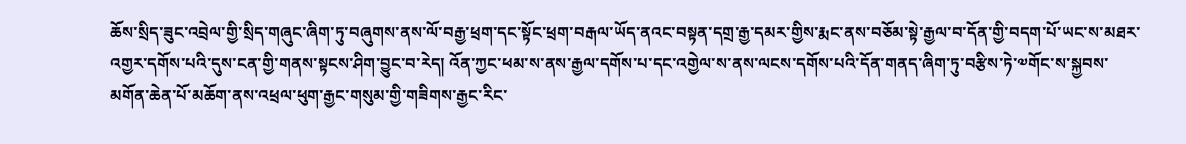ཆོས་སྲིད་ཟུང་འབྲེལ་གྱི་སྲིད་གཞུང་ཞིག་ཏུ་བཞུགས་ནས་ལོ་བརྒྱ་ཕྲག་དང་སྟོང་ཕྲག་བརྒལ་ཡོད་ནའང་བསྟན་དགྲ་རྒྱ་དམར་གྱིས་རྨང་ནས་བཅོམ་སྟེ་རྒྱལ་བ་དོན་གྱི་བདག་པོ་ཡང་ས་མཐར་འགྱར་དགོས་པའི་དུས་ངན་གྱི་གནས་སྟངས་ཤིག་བྱུང་བ་རེད། འོན་ཀྱང་ཕམ་ས་ནས་རྒྱལ་དགོས་པ་དང་འགྱེལ་ས་ནས་ལངས་དགོས་པའི་དོན་གནད་ཞིག་ཏུ་བརྩིས་ཏེ་༧གོང་ས་སྐྱབས་མགོན་ཆེན་པོ་མཆོག་ནས་འཕྲལ་ཕུག་རྒྱང་གསུམ་གྱི་གཟིགས་རྒྱང་རིང་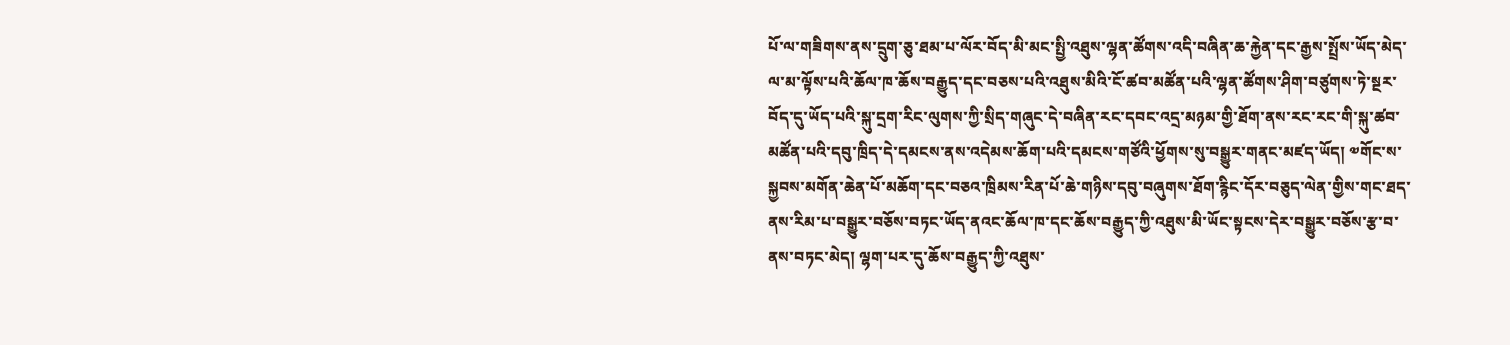པོ་ལ་གཟིགས་ནས་དྲུག་ཅུ་ཐམ་པ་ལོར་བོད་མི་མང་སྤྱི་འཐུས་ལྷན་ཚོགས་འདི་བཞིན་ཆ་རྐྱེན་དང་རྒྱས་སྤྲོས་ཡོད་མེད་ལ་མ་ལྟོས་པའི་ཆོལ་ཁ་ཆོས་བརྒྱུད་དང་བཅས་པའི་འཐུས་མིའི་ངོ་ཚབ་མཚོན་པའི་ལྷན་ཚོགས་ཤིག་བཙུགས་ཏེ་སྔར་བོད་དུ་ཡོད་པའི་སྐུ་དྲག་རིང་ལུགས་ཀྱི་སྲིད་གཞུང་དེ་བཞིན་རང་དབང་འདྲ་མཉམ་གྱི་ཐོག་ནས་རང་རང་གི་སྐུ་ཚབ་མཚོན་པའི་དབུ་ཁྲིད་དེ་དམངས་ནས་འདེམས་ཆོག་པའི་དམངས་གཙོའི་ཕྱོགས་སུ་བསྒྱུར་གནང་མཛད་ཡོད། ༧གོང་ས་སྐྱབས་མགོན་ཆེན་པོ་མཆོག་དང་བཅའ་ཁྲིམས་རིན་པོ་ཆེ་གཉིས་དབུ་བཞུགས་ཐོག་རྙིང་དོར་བཅུད་ལེན་གྱིས་གང་ཐད་ནས་རིམ་པ་བསྒྱུར་བཅོས་བཏང་ཡོད་ནའང་ཆོལ་ཁ་དང་ཆོས་བརྒྱུད་ཀྱི་འཐུས་མི་ཡོང་སྟངས་དེར་བསྒྱུར་བཅོས་རྩ་བ་ནས་བཏང་མེད། ལྷག་པར་དུ་ཆོས་བརྒྱུད་ཀྱི་འཐུས་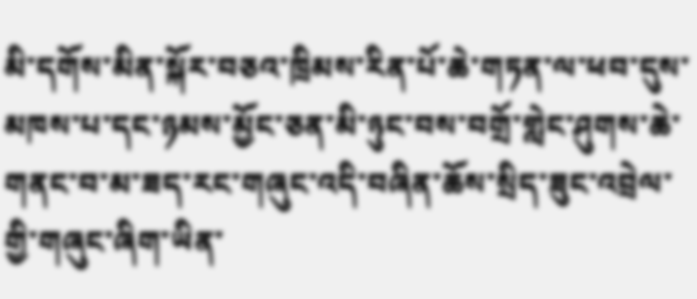མི་དགོས་མིན་སྐོར་བཅའ་ཁྲིམས་རིན་པོ་ཆེ་གཏན་ལ་ཕབ་དུས་མཁས་པ་དང་ཉམས་མྱོང་ཅན་མི་ཉུང་བས་བགྲོ་གླེང་ཤུགས་ཆེ་གནང་བ་མ་ཟད་རང་གཞུང་འདི་བཞིན་ཆོས་སྲིད་ཟུང་འབྲེལ་གྱི་གཞུང་ཞིག་ཡིན་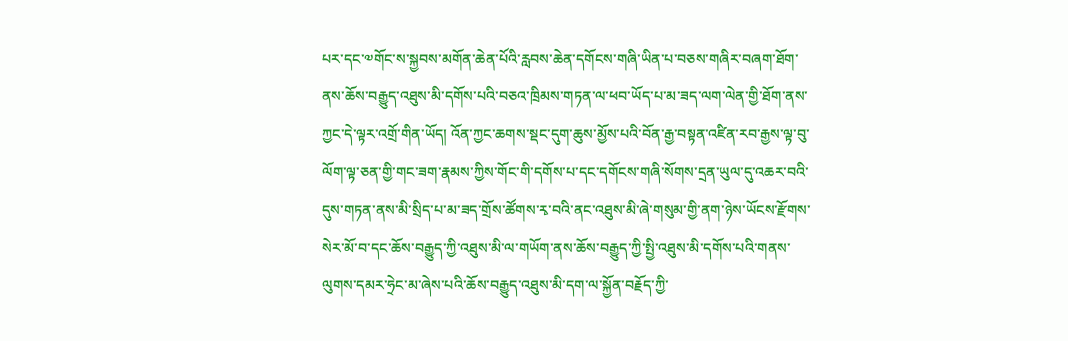པར་དང་༧གོང་ས་སྐྱབས་མགོན་ཆེན་པོའི་རླབས་ཆེན་དགོངས་གཞི་ཡིན་པ་བཅས་གཞིར་བཞག་ཐོག་ནས་ཆོས་བརྒྱུད་འཐུས་མི་དགོས་པའི་བཅའ་ཁྲིམས་གཏན་ལ་ཕབ་ཡོད་པ་མ་ཟད་ལག་ལེན་གྱི་ཐོག་ནས་ཀྱང་དེ་ལྟར་འགྲོ་གིན་ཡོད། འོན་ཀྱང་ཆགས་སྡང་དུག་ཆུས་མྱོས་པའི་བོན་རྒྱ་བསྟན་འཛིན་རབ་རྒྱས་ལྟ་བུ་ལོག་ལྟ་ཅན་གྱི་གང་ཟག་རྣམས་ཀྱིས་གོང་གི་དགོས་པ་དང་དགོངས་གཞི་སོགས་དྲན་ཡུལ་དུ་འཆར་བའི་དུས་གཏན་ནས་མི་སྲིད་པ་མ་ཟད་གྲོས་ཚོགས་རྭ་བའི་ནང་འཐུས་མི་ཞེ་གསུམ་གྱི་ནག་ཉེས་ཡོངས་རྫོགས་སེར་མོ་བ་དང་ཆོས་བརྒྱུད་ཀྱི་འཐུས་མི་ལ་གཡོག་ནས་ཆོས་བརྒྱུད་ཀྱི་སྤྱི་འཐུས་མི་དགོས་པའི་གནས་ལུགས་དམར་ཧྲེང་མ་ཞེས་པའི་ཆོས་བརྒྱུད་འཐུས་མི་དག་ལ་སྐྱོན་བརྗོད་ཀྱི་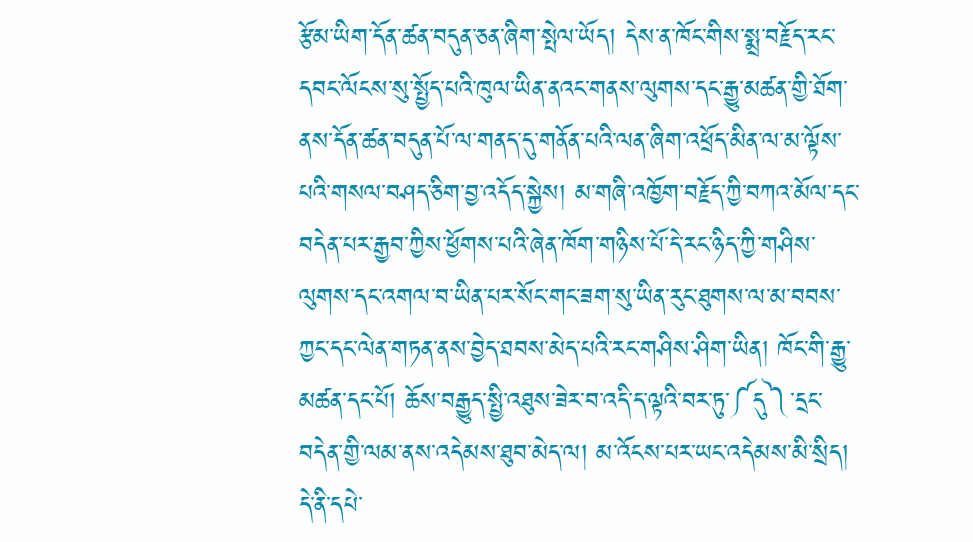རྩོམ་ཡིག་དོན་ཚན་བདུན་ཅན་ཞིག་སྤེལ་ཡོད། དེས་ན་ཁོང་གིས་སྨྲ་བརྗོད་རང་དབང་ལོངས་སུ་སྤྱོད་པའི་ཁུལ་ཡིན་ནའང་གནས་ལུགས་དང་རྒྱུ་མཚན་གྱི་ཐོག་ནས་དོན་ཚན་བདུན་པོ་ལ་གནད་དུ་གནོན་པའི་ལན་ཞིག་འཕྲོད་མིན་ལ་མ་ལྟོས་པའི་གསལ་བཤད་ཅིག་བྱ་འདོད་སྐྱེས། མ་གཞི་འཁྱོག་བརྗོད་ཀྱི་བཀའ་མོལ་དང་བདེན་པར་རྒྱབ་ཀྱིས་ཕྱོགས་པའི་ཞེན་ཁོག་གཉིས་པོ་དེ་རང་ཉིད་ཀྱི་གཤིས་ལུགས་དང་འགལ་བ་ཡིན་པར་སོང་གང་ཟག་སུ་ཡིན་རུང་ཐུགས་ལ་མ་བབས་ཀྱང་དང་ལེན་གཏན་ནས་བྱེད་ཐབས་མེད་པའི་རང་གཤིས་ཤིག་ཡིན། ཁོང་གི་རྒྱུ་མཚན་དང་པོ། ཆོས་བརྒྱུད་སྤྱི་འཐུས་ཟེར་བ་འདི་ད་ལྟའི་བར་ཏུ་༼དུ༽་དྲང་བདེན་གྱི་ལམ་ནས་འདེམས་ཐུབ་མེད་ལ། མ་འོངས་པར་ཡང་འདེམས་མི་སྲིད། དེ་ནི་དཔེ་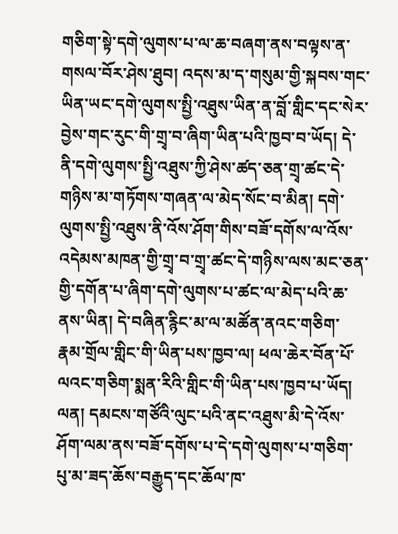གཅིག་སྟེ་དགེ་ལུགས་པ་ལ་ཆ་བཞག་ནས་བལྟས་ན་གསལ་བོར་ཤེས་ཐུབ། འདས་མ་ད་གསུམ་གྱི་སྐབས་གང་ཡིན་ཡང་དགེ་ལུགས་སྤྱི་འཐུས་ཡིན་ན་བློ་གླིང་དང་སེར་བྱེས་གང་རུང་གི་གྲྭ་བ་ཞིག་ཡིན་པའི་ཁྱབ་བ་ཡོད། དེ་ནི་དགེ་ལུགས་སྤྱི་འཐུས་ཀྱི་ཤེས་ཚད་ཅན་གྲྭ་ཚང་དེ་གཉིས་མ་གཏོགས་གཞན་ལ་མེད་སོང་བ་མིན། དགེ་ལུགས་སྤྱི་འཐུས་ནི་འོས་ཤོག་གིས་བཟོ་དགོས་ལ་འོས་འདེམས་མཁན་གྱི་གྲྭ་བ་གྲྭ་ཚང་དེ་གཉིས་ལས་མང་ཅན་གྱི་དགོན་པ་ཞིག་དགེ་ལུགས་པ་ཚང་ལ་མེད་པའི་ཆ་ནས་ཡིན། དེ་བཞིན་རྙིང་མ་ལ་མཚོན་ནའང་གཅིག་རྣམ་གྲོལ་གླིང་གི་ཡིན་པས་ཁྱབ་ལ། ཕལ་ཆེར་བོན་པོ་ལའང་གཅིག་སྨན་རིའི་གླིང་གི་ཡིན་པས་ཁྱབ་པ་ཡོད། ལན། དམངས་གཙོའི་ལུང་པའི་ནང་འཐུས་མི་དེ་འོས་ཤོག་ལམ་ནས་བཟོ་དགོས་པ་དེ་དགེ་ལུགས་པ་གཅིག་པུ་མ་ཟད་ཆོས་བརྒྱུད་དང་ཆོལ་ཁ་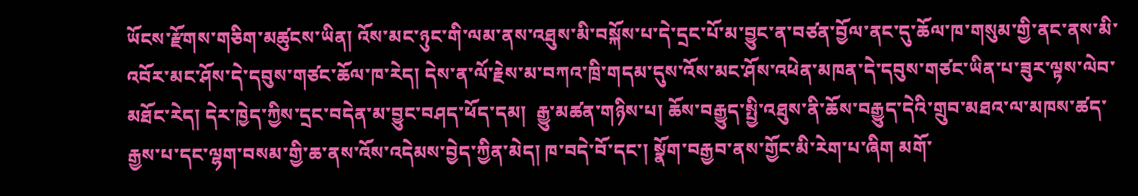ཡོངས་རྫོགས་གཅིག་མཚུངས་ཡིན། འོས་མང་ཉུང་གི་ལམ་ནས་འཐུས་མི་བསྐོས་པ་དེ་དྲང་པོ་མ་བྱུང་ན་བཙན་བྱོལ་ནང་དུ་ཆོལ་ཁ་གསུམ་གྱི་ནང་ནས་མི་འབོར་མང་ཤོས་དེ་དབུས་གཙང་ཆོལ་ཁ་རེད། དེས་ན་ལོ་རྗེས་མ་བཀའ་ཁྲི་གདམ་དུས་འོས་མང་ཤོས་འཕེན་མཁན་དེ་དབུས་གཙང་ཡིན་པ་ཟུར་ལྟས་ལེབ་མཐོང་རེད། དེར་ཁྱེད་ཀྱིས་དྲང་བདེན་མ་བྱུང་བཤད་ཕོད་དམ།  རྒྱུ་མཚན་གཉིས་པ། ཆོས་བརྒྱུད་སྤྱི་འཐུས་ནི་ཆོས་བརྒྱུད་དེའི་གྲུབ་མཐའ་ལ་མཁས་ཚད་རྒྱས་པ་དང་ལྷག་བསམ་གྱི་ཆ་ནས་འོས་འདེམས་བྱེད་ཀྱིན་མེད། ཁ་བདེ་བོ་དང་། སྣོག་བརྒྱབ་ནས་གྱོང་མི་རེག་པ་ཞིག མགོ་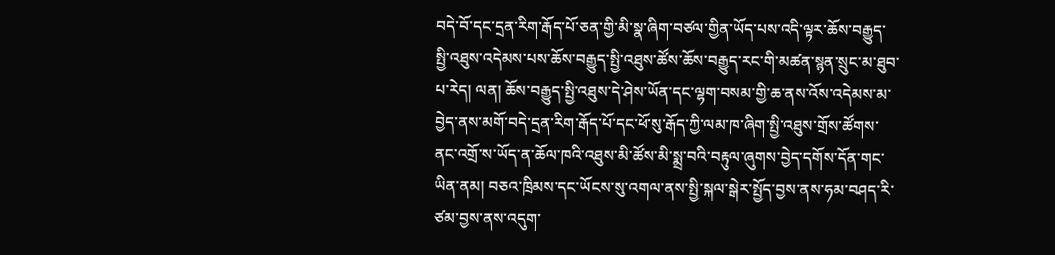བདེ་བོ་དང་དྲན་རིག་རྒོད་པོ་ཅན་གྱི་མི་སྣ་ཞིག་བཙལ་གྱིན་ཡོད་པས་འདི་ལྟར་ཆོས་བརྒྱུད་སྤྱི་འཐུས་འདེམས་པས་ཆོས་བརྒྱུད་སྤྱི་འཐུས་ཚོས་ཆོས་བརྒྱུད་རང་གི་མཚན་སྙན་སྲུང་མ་ཐུབ་པ་རེད། ལན། ཆོས་བརྒྱུད་སྤྱི་འཐུས་དེ་ཤེས་ཡོན་དང་ལྷག་བསམ་གྱི་ཆ་ནས་འོས་འདེམས་མ་བྱེད་ནས་མགོ་བདེ་དྲན་རིག་རྒོད་པོ་དང་ཕོ་སུ་རྒོད་ཀྱི་ལམ་ཁ་ཞིག་སྤྱི་འཐུས་གྲོས་ཚོགས་ནང་འགྲོ་ས་ཡོད་ན་ཆོལ་ཁའི་འཐུས་མི་ཚོས་མི་སྨྲ་བའི་བརྟུལ་ཞུགས་བྱེད་དགོས་དོན་གང་ཡིན་ནམ། བཅའ་ཁྲིམས་དང་ཡོངས་སུ་འགལ་ནས་སྤྱི་སྐལ་སྒེར་སྤྱོད་བྱས་ནས་ཧམ་བཤད་རི་ཙམ་བྱས་ནས་འདུག་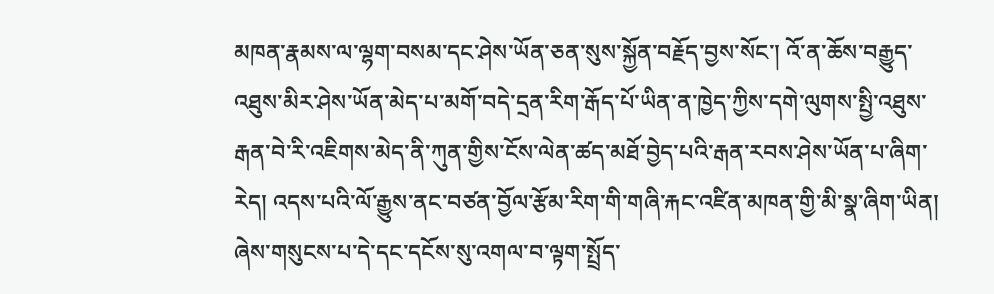མཁན་རྣམས་ལ་ལྷག་བསམ་དང་ཤེས་ཡོན་ཅན་སུས་སྐྱོན་བརྗོད་བྱས་སོང་། འོ་ན་ཆོས་བརྒྱུད་འཐུས་མིར་ཤེས་ཡོན་མེད་པ་མགོ་བདེ་དྲན་རིག་རྒོད་པོ་ཡིན་ན་ཁྱེད་ཀྱིས་དགེ་ལུགས་སྤྱི་འཐུས་རྒན་བེ་རི་འཇིགས་མེད་ནི་ཀུན་གྱིས་ངོས་ལེན་ཚད་མཐོ་བྱེད་པའི་རྒན་རབས་ཤེས་ཡོན་པ་ཞིག་རེད། འདས་པའི་ལོ་རྒྱུས་ནང་བཙན་བྱོལ་རྩོམ་རིག་གི་གཞི་རྐང་འཛིན་མཁན་གྱི་མི་སྣ་ཞིག་ཡིན། ཞེས་གསུངས་པ་དེ་དང་དངོས་སུ་འགལ་བ་ལྟག་སྤྲོད་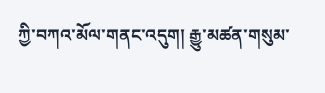ཀྱི་བཀའ་མོལ་གནང་འདུག། རྒྱུ་མཚན་གསུམ་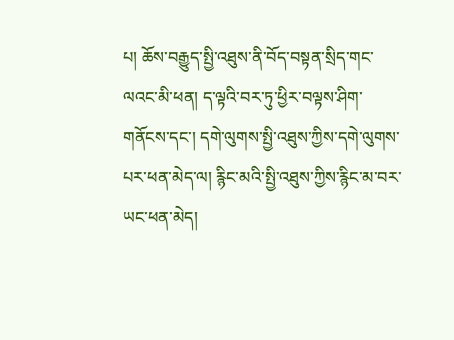པ། ཆོས་བརྒྱུད་སྤྱི་འཐུས་ནི་བོད་བསྟན་སྲིད་གང་ལའང་མི་ཕན། ད་ལྟའི་བར་ཏུ་ཕྱིར་བལྟས་ཤིག་གནོངས་དང་། དགེ་ལུགས་སྤྱི་འཐུས་ཀྱིས་དགེ་ལུགས་པར་ཕན་མེད་ལ། རྙིང་མའི་སྤྱི་འཐུས་ཀྱིས་རྙིང་མ་བར་ཡང་ཕན་མེད།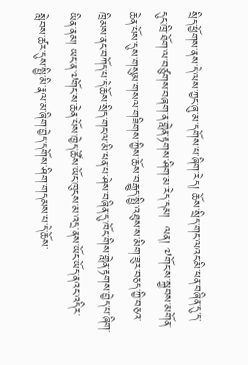སྲིད་ཕྱོགས་ནས་དེ་ལས་ཀྱང་ཞུ་མ་དགོས་པ་ཞིག་རེད། ཆོས་སྲིད་གང་ལའང་མི་ཕན་བཞིན་དུ་ད་དུང་ཁྲི་ཐོག་ལ་བཙུགས་བཞག་ན་གླེན་རྟགས་ཤིག་མ་རེད་དམ།  ལན། ༧གོང་ས་སྐྱབས་མགོན་ཆེན་པོས་དུས་གསུམ་གསལ་གཟིགས་ཀྱིས་ཆོས་བརྒྱུད་སྤྱི་འཐུས་ས་མིག་ཟུར་བཅད་ཀྱི་བཅའ་ཁྲིམས་ནང་བཀོད་པ་དེ་ཆོས་སྲིད་གང་ལ་མི་ཕན་པ་ཤེས་བཞིན་དུ་ཁོང་གིས་གླེན་རྟགས་བྱེད་པ་ཞིག་ཡིན་ནམ། ཡང་ན་༧གོང་ས་ཆེན་པོས་ཁྱེད་ཚོས་ཡོང་ཁུངས་མ་འདྲ་ནས་ཡོང་ཡོད་ནའང་འདིར་སླེབས་ཚར་དུས་སྤྱི་མི་རྣལ་མ་ཞིག་བྱེད་དགོས་ཤིག་གདམས་པ་དེ་ཆོས་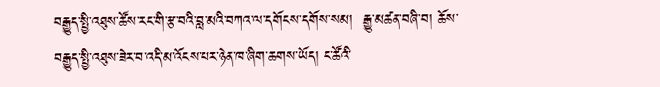བརྒྱུད་སྤྱི་འཐུས་ཚོས་རང་གི་རྩ་བའི་བླ་མའི་བཀའ་ལ་དགོངས་དགོས་སམ།  རྒྱུ་མཚན་བཞི་བ། ཆོས་བརྒྱུད་སྤྱི་འཐུས་ཟེར་བ་འདི་མ་འོངས་པར་ཉེན་ཁ་ཞིག་ཆགས་ཡོད། ང་ཚོའི་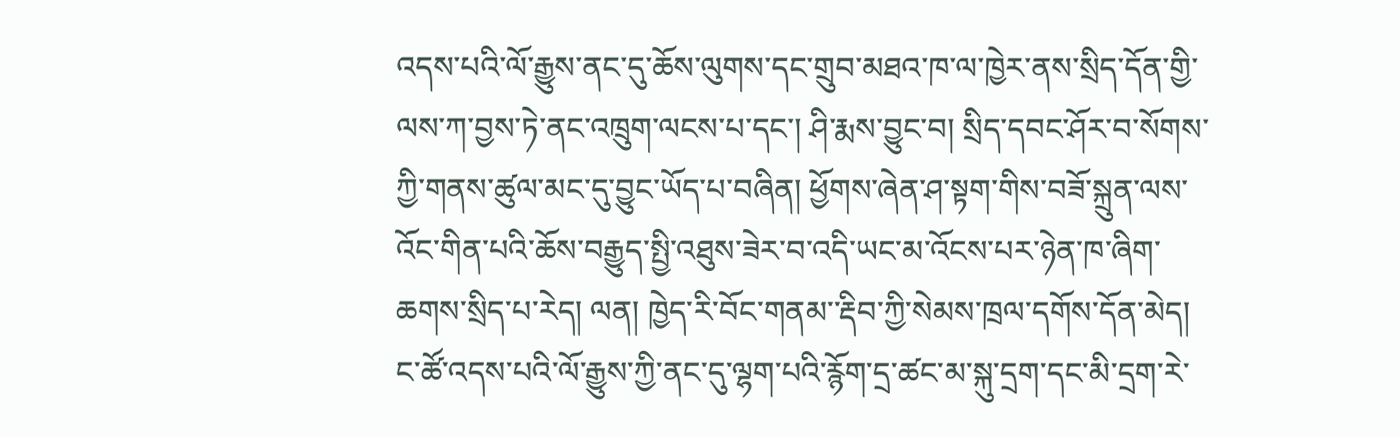འདས་པའི་ལོ་རྒྱུས་ནང་དུ་ཆོས་ལུགས་དང་གྲུབ་མཐའ་ཁ་ལ་ཁྱེར་ནས་སྲིད་དོན་གྱི་ལས་ཀ་བྱས་ཏེ་ནང་འཁྲུག་ལངས་པ་དང་། ཤི་རྨས་བྱུང་བ། སྲིད་དབང་ཤོར་བ་སོགས་ཀྱི་གནས་ཚུལ་མང་དུ་བྱུང་ཡོད་པ་བཞིན། ཕྱོགས་ཞེན་ཤ་སྟག་གིས་བཟོ་སྐྲུན་ལས་འོང་གིན་པའི་ཆོས་བརྒྱུད་སྤྱི་འཐུས་ཟེར་བ་འདི་ཡང་མ་འོངས་པར་ཉེན་ཁ་ཞིག་ཆགས་སྲིད་པ་རེད། ལན། ཁྱེད་རི་བོང་གནམ་་རྡིབ་ཀྱི་སེམས་ཁྲལ་དགོས་དོན་མེད། ང་ཚོ་འདས་པའི་ལོ་རྒྱུས་ཀྱི་ནང་དུ་ལྷག་པའི་རྙོག་དྲ་ཚང་མ་སྐུ་དྲག་དང་མི་དྲག་རེ་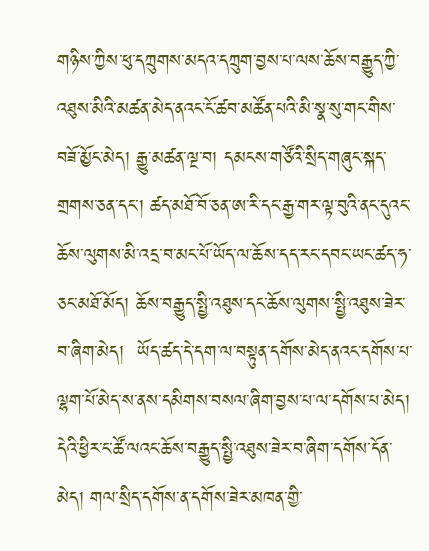གཉིས་ཀྱིས་ཕུ་དཀྲུགས་མདའ་དཀྲུག་བྱས་པ་ལས་ཆོས་བརྒྱུད་ཀྱི་འཐུས་མིའི་མཚན་མེད་ནའང་ངོ་ཚབ་མཚོན་པའི་མི་སྣ་སུ་གང་གིས་བཟོ་མྱོང་མེད། རྒྱུ་མཚན་ལྔ་བ། དམངས་གཙོའི་སྲིད་གཞུང་སྐད་གྲགས་ཅན་དང་། ཚད་མཐོ་བོ་ཅན་ཨ་རི་དང་རྒྱ་གར་ལྟ་བུའི་ནང་དུའང་ཆོས་ལུགས་མི་འདྲ་བ་མང་པོ་ཡོད་ལ་ཆོས་དད་རང་དབང་ཡང་ཚད་ཧ་ཅང་མཐོ་མོད། ཆོས་བརྒྱུད་སྤྱི་འཐུས་དང་ཆོས་ལུགས་སྤྱི་འཐུས་ཟེར་བ་ཞིག་མེད།  ཡོད་ཚད་དེ་དག་ལ་བསྟུན་དགོས་མེད་ནའང་དགོས་པ་ལྷག་པོ་མེད་ས་ནས་དམིགས་བསལ་ཞིག་བྱས་པ་ལ་དགོས་པ་མེད། དེའི་ཕྱིར་ང་ཚོ་ལའང་ཆོས་བརྒྱུད་སྤྱི་འཐུས་ཟེར་བ་ཞིག་དགོས་དོན་མེད། གལ་སྲིད་དགོས་ན་དགོས་ཟེར་མཁན་གྱི་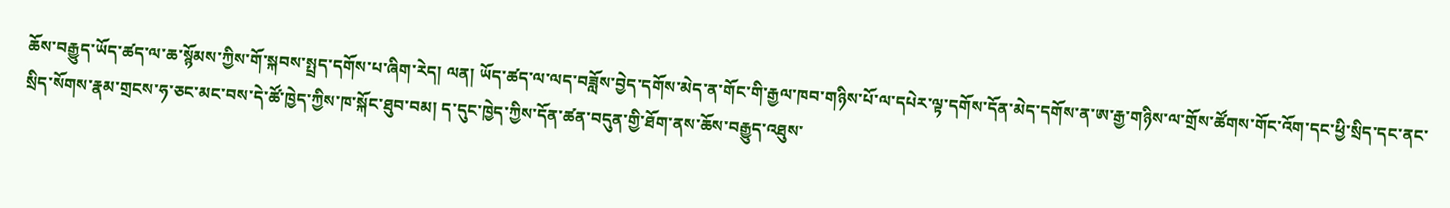ཆོས་བརྒྱུད་ཡོད་ཚད་ལ་ཆ་སྙོམས་ཀྱིས་གོ་སྐབས་སྤྲད་དགོས་པ་ཞིག་རེད། ལན། ཡོད་ཚད་ལ་ལད་བཟློས་བྱེད་དགོས་མེད་ན་གོང་གི་རྒྱལ་ཁབ་གཉིས་པོ་ལ་དཔེར་ལྟ་དགོས་དོན་མེད་དགོས་ན་ཨ་རྒྱ་གཉིས་ལ་གྲོས་ཚོགས་གོང་འོག་དང་ཕྱི་སྲིད་དང་ནང་སྲིད་སོགས་རྣམ་གྲངས་ཧ་ཅང་མང་བས་དེ་ཚོ་ཁྱེད་ཀྱིས་ཁ་སྐོང་ཐུབ་བམ། ད་དུང་ཁྱེད་ཀྱིས་དོན་ཚན་བདུན་གྱི་ཐོག་ནས་ཆོས་བརྒྱུད་འཐུས་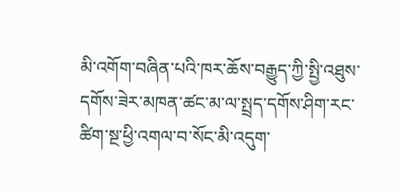མི་འགོག་བཞིན་པའི་ཁར་ཆོས་བརྒྱུད་ཀྱི་སྤྱི་འཐུས་དགོས་ཟེར་མཁན་ཚང་མ་ལ་སྤྲད་དགོས་ཤིག་རང་ཚིག་སྔ་ཕྱི་འགལ་བ་སོང་མི་འདུག་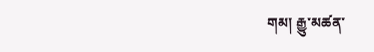གམ། རྒྱུ་མཚན་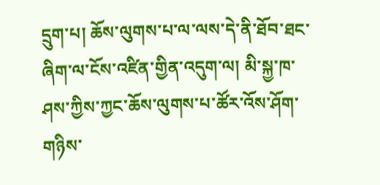དྲུག་པ། ཆོས་ལུགས་པ་ལ་ལས་དེ་ནི་ཐོབ་ཐང་ཞིག་ལ་ངོས་འཛིན་གྱིན་འདུག་ལ། མི་སྐྱ་ཁ་ཤས་ཀྱིས་ཀྱང་ཆོས་ལུགས་པ་ཚོར་འོས་ཤོག་གཉིས་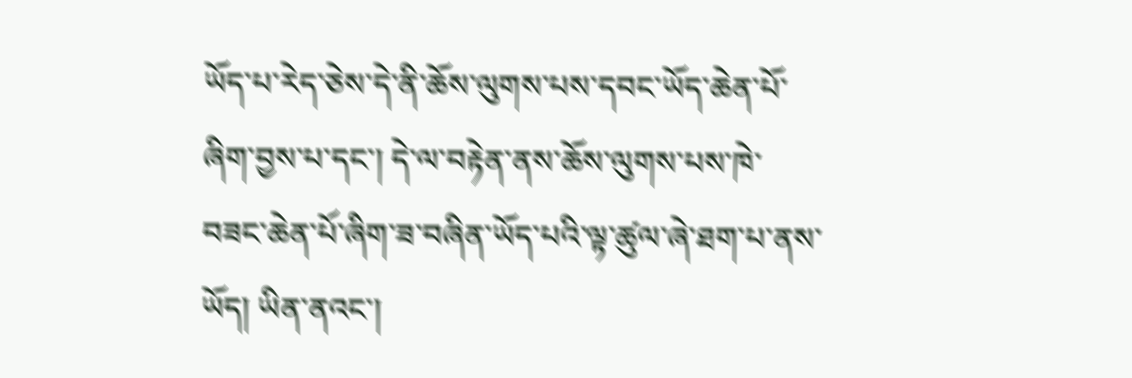ཡོད་པ་རེད་ཅེས་དེ་ནི་ཆོས་ལུགས་པས་དབང་ཡོད་ཆེན་པོ་ཞིག་བྱས་པ་དང་། དེ་ལ་བརྟེན་ནས་ཆོས་ལུགས་པས་ཁེ་བཟང་ཆེན་པོ་ཞིག་ཟ་བཞིན་ཡོད་པའི་ལྟ་ཚུལ་ཞེ་ཐག་པ་ནས་ཡོད། ཡིན་ནའང་།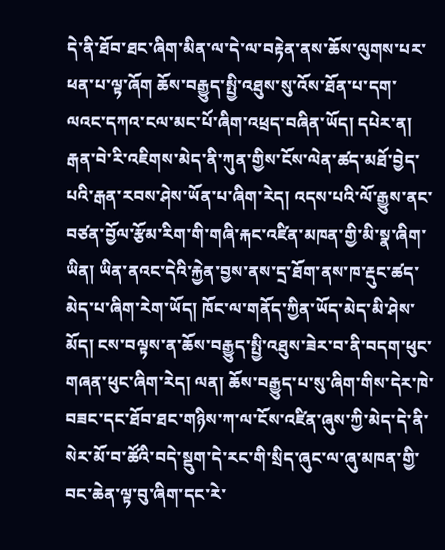དེ་ནི་ཐོབ་ཐང་ཞིག་མིན་ལ་དེ་ལ་བརྟེན་ནས་ཆོས་ལུགས་པར་ཕན་པ་ལྟ་ཞོག ཆོས་བརྒྱུད་སྤྱི་འཐུས་སུ་འོས་ཐོན་པ་དག་ལའང་དཀའ་ངལ་མང་པོ་ཞིག་འཕྲད་བཞིན་ཡོད། དཔེར་ན། རྒན་བེ་རི་འཇིགས་མེད་ནི་ཀུན་གྱིས་ངོས་ལེན་ཚད་མཐོ་བྱེད་པའི་རྒན་རབས་ཤེས་ཡོན་པ་ཞིག་རེད། འདས་པའི་ལོ་རྒྱུས་ནང་བཙན་བྱོལ་རྩོམ་རིག་གི་གཞི་རྐང་འཛིན་མཁན་གྱི་མི་སྣ་ཞིག་ཡིན། ཡིན་ནའང་དེའི་རྐྱེན་བྱས་ནས་དྲ་ཐོག་ནས་ཁ་རྡུང་ཚད་མེད་པ་ཞིག་རེག་ཡོད། ཁོང་ལ་གནོད་ཀྱིན་ཡོད་མེད་མི་ཤེས་མོད། ངས་བལྟས་ན་ཆོས་བརྒྱུད་སྤྱི་འཐུས་ཟེར་བ་ནི་བདག་ཕུང་གཞན་ཕུང་ཞིག་རེད། ལན། ཆོས་བརྒྱུད་པ་སུ་ཞིག་གིས་དེར་ཁེ་བཟང་དང་ཐོབ་ཐང་གཉིས་ཀ་ལ་ངོས་འཛིན་ཞུས་ཀྱི་མེད་དེ་ནི་སེར་མོ་བ་ཚོའི་བདེ་སྡུག་དེ་རང་གི་སྲིད་ཞུང་ལ་ཞུ་མཁན་གྱི་བང་ཆེན་ལྟ་བུ་ཞིག་དང་རེ་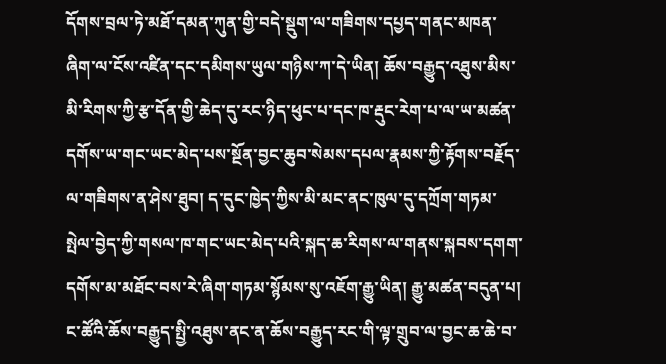དོགས་བྲལ་ཏེ་མཐོ་དམན་ཀུན་གྱི་བདེ་སྡུག་ལ་གཟིགས་དཔྱད་གནང་མཁན་ཞིག་ལ་ངོས་འཛིན་དང་དམིགས་ཡུལ་གཉིས་ཀ་དེ་ཡིན། ཆོས་བརྒྱུད་འཐུས་མིས་མི་རིགས་ཀྱི་རྩ་དོན་གྱི་ཆེད་དུ་རང་ཉིད་ཕུང་པ་དང་ཁ་རྡུང་རེག་པ་ལ་ཡ་མཚན་དགོས་ཡ་གང་ཡང་མེད་པས་སྔོན་བྱང་ཆུབ་སེམས་དཔལ་རྣམས་ཀྱི་རྟོགས་བརྗོད་ལ་གཟིགས་ན་ཤེས་ཐུབ། ད་དུང་ཁྱེད་ཀྱིས་མི་མང་ནང་ཁུལ་དུ་དཀྲོག་གཏམ་སྤེལ་བྱེད་ཀྱི་གསལ་ཁ་གང་ཡང་མེད་པའི་སྐད་ཆ་རིགས་ལ་གནས་སྐབས་དགག་དགོས་མ་མཐོང་བས་རེ་ཞིག་གཏམ་སྙོམས་སུ་འཇོག་རྒྱུ་ཡིན། རྒྱུ་མཚན་བདུན་པ། ང་ཚོའི་ཆོས་བརྒྱུད་སྤྱི་འཐུས་ནང་ན་ཆོས་བརྒྱུད་རང་གི་ལྟ་གྲུབ་ལ་བྱང་ཆ་ཆེ་བ་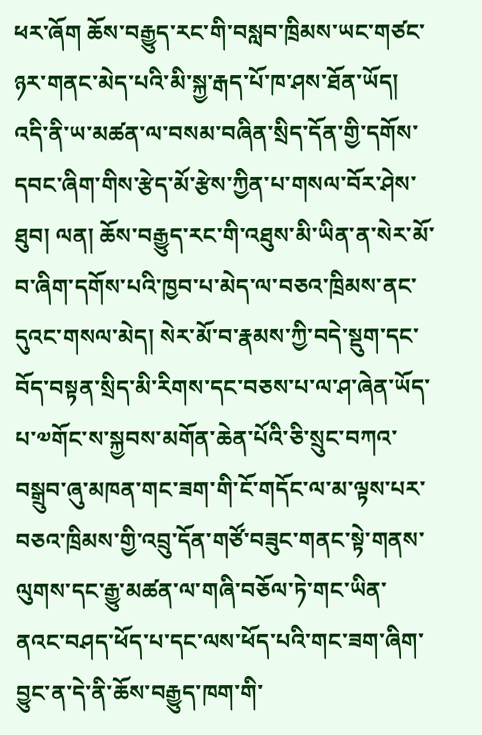ཕར་ཞོག ཆོས་བརྒྱུད་རང་གི་བསླབ་ཁྲིམས་ཡང་གཙང་ཉར་གནང་མེད་པའི་མི་སྐྱ་རྒད་པོ་ཁ་ཤས་ཐོན་ཡོད། འདི་ནི་ཡ་མཚན་ལ་བསམ་བཞིན་སྲིད་དོན་གྱི་དགོས་དབང་ཞིག་གིས་རྩེད་མོ་རྩེས་ཀྱིན་པ་གསལ་བོར་ཤེས་ཐུབ། ལན། ཆོས་བརྒྱུད་རང་གི་འཐུས་མི་ཡིན་ན་སེར་མོ་བ་ཞིག་དགོས་པའི་ཁྱབ་པ་མེད་ལ་བཅའ་ཁྲིམས་ནང་དུའང་གསལ་མེད། སེར་མོ་བ་རྣམས་ཀྱི་བདེ་སྡུག་དང་བོད་བསྟན་སྲིད་མི་རིགས་དང་བཅས་པ་ལ་ཤ་ཞེན་ཡོད་པ་༧གོང་ས་སྐྱབས་མགོན་ཆེན་པོའི་ཅི་སྲུང་བཀའ་བསྒྲུབ་ཞུ་མཁན་གང་ཟག་གི་ངོ་གདོང་ལ་མ་ལྟས་པར་བཅའ་ཁྲིམས་གྱི་འབྲུ་དོན་གཙོ་བཟུང་གནང་སྟེ་གནས་ལུགས་དང་རྒྱུ་མཚན་ལ་གཞི་བཅོལ་ཏེ་གང་ཡིན་ནའང་བཤད་ཕོད་པ་དང་ལས་ཕོད་པའི་གང་ཟག་ཞིག་བྱུང་ན་དེ་ནི་ཆོས་བརྒྱུད་ཁག་གི་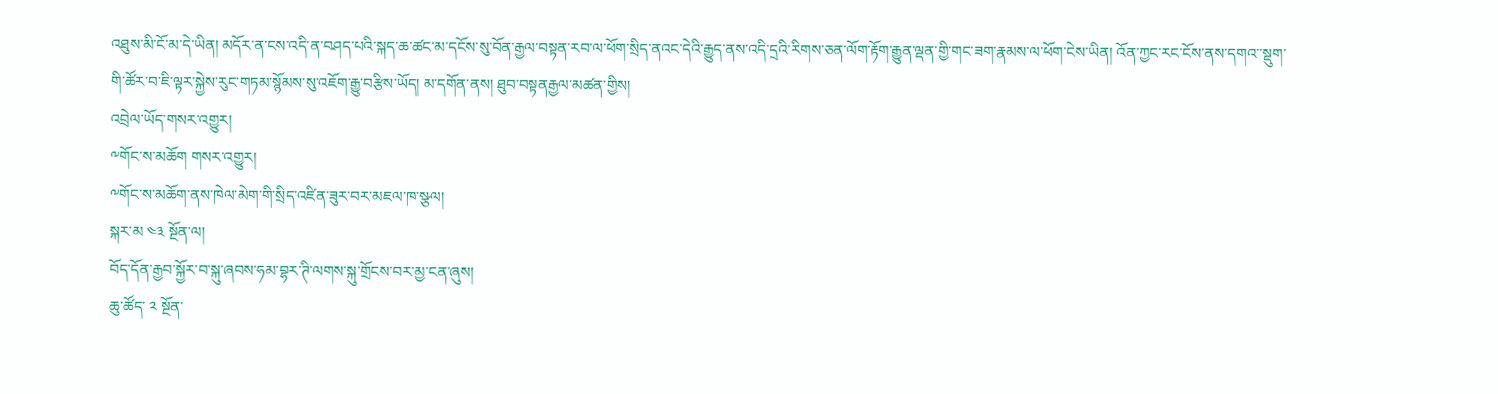འཐུས་མི་ངོ་མ་དེ་ཡིན། མདོར་ན་ངས་འདི་ན་བཤད་པའི་སྐད་ཆ་ཚང་མ་དངོས་སུ་བོན་རྒྱལ་བསྟན་རབ་ལ་ཕོག་སྲིད་ནའང་དེའི་རྒྱུད་ནས་འདི་དྲའི་རིགས་ཅན་ལོག་རྟོག་རྒྱུན་ལྡན་གྱི་གང་ཟག་རྣམས་ལ་ཕོག་ངེས་ཡིན། འོན་ཀྱང་རང་ངོས་ནས་དགའ་་སྡུག་གི་ཚོར་བ་ཇི་ལྟར་སྐྱེས་རུང་གཏམ་སྙོམས་སུ་འཇོག་རྒྱུ་བརྩིས་ཡོད། མ་དགོན་ནས། ཐུབ་བསྟནརྒྱལ་མཚན་གྱིས།
འབྲེལ་ཡོད་གསར་འགྱུར།
༸གོང་ས་མཆོག གསར་འགྱུར།
༸གོང་ས་མཆོག་ནས་ཁེལ་མེག་གི་སྲིད་འཛིན་ཟུར་བར་མཇལ་ཁ་སྩལ།
སྐར་མ ༤༣ སྔོན་ལ།
བོད་དོན་རྒྱབ་སྐྱོར་བ་སྐུ་ཞབས་ཧམ་བྷར་ཊི་ལགས་སྐུ་གྲོངས་བར་མྱ་ངན་ཞུས།
ཆུ་ཚོད་ ༢ སྔོན་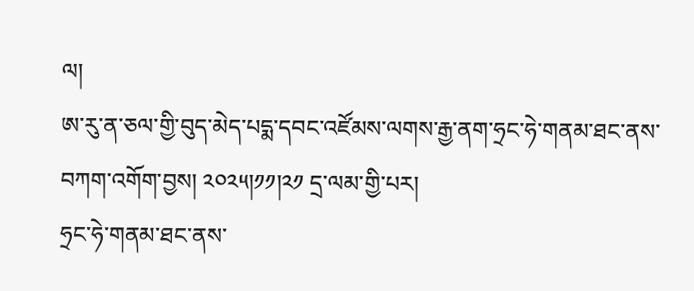ལ།
ཨ་རུ་ན་ཅལ་གྱི་བུད་མེད་པདྨ་དབང་འཛོམས་ལགས་རྒྱ་ནག་ཧྲང་ཧེ་གནམ་ཐང་ནས་བཀག་འགོག་བྱས། ༢༠༢༥།༡༡།༢༡ དྲ་ལམ་གྱི་པར།
ཧྲང་ཧེ་གནམ་ཐང་ནས་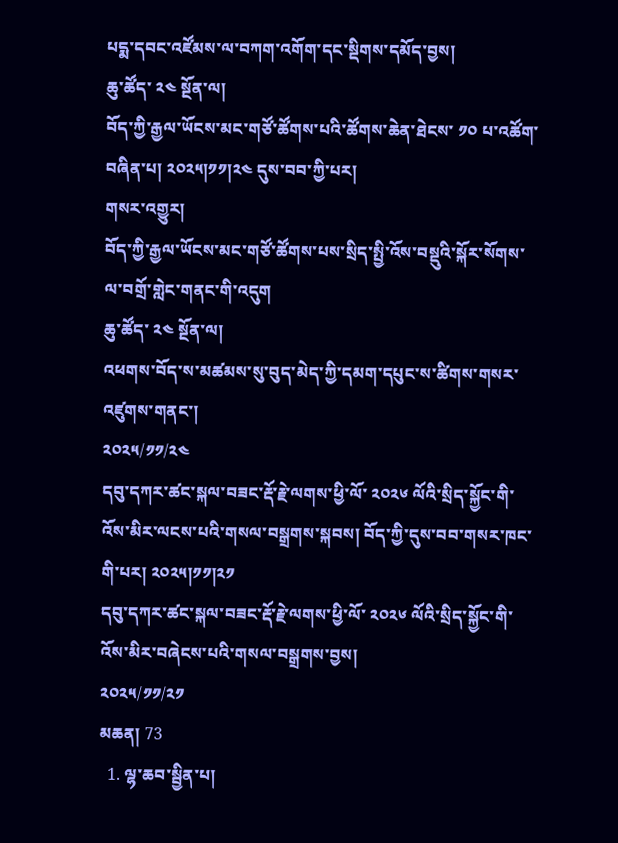པདྨ་དབང་འཛོམས་ལ་བཀག་འགོག་དང་སྡིགས་དམོད་བྱས།
ཆུ་ཚོད་ ༢༤ སྔོན་ལ།
བོད་ཀྱི་རྒྱལ་ཡོངས་མང་གཙོ་ཚོགས་པའི་ཚོགས་ཆེན་ཐེངས་ ༡༠ པ་འཚོག་བཞིན་པ། ༢༠༢༥།༡༡།༢༤ དུས་བབ་ཀྱི་པར།
གསར་འགྱུར།
བོད་ཀྱི་རྒྱལ་ཡོངས་མང་གཙོ་ཚོགས་པས་སྲིད་སྤྱི་འོས་བསྡུའི་སྐོར་སོགས་ལ་བགྲོ་གླེང་གནང་གི་འདུག
ཆུ་ཚོད་ ༢༤ སྔོན་ལ།
འཕགས་བོད་ས་མཚམས་སུ་བུད་མེད་ཀྱི་དམག་དཔུང་ས་ཚིགས་གསར་འཛུགས་གནང་།
༢༠༢༥/༡༡/༢༤
དབུ་དཀར་ཚང་སྐལ་བཟང་རྡོ་རྗེ་ལགས་ཕྱི་ལོ་ ༢༠༢༦ ལོའི་སྲིད་སྐྱོང་གི་འོས་མིར་ལངས་པའི་གསལ་བསྒྲགས་སྐབས། བོད་ཀྱི་དུས་བབ་གསར་ཁང་གི་པར། ༢༠༢༥།༡༡།༢༡
དབུ་དཀར་ཚང་སྐལ་བཟང་རྡོ་རྗེ་ལགས་ཕྱི་ལོ་ ༢༠༢༦ ལོའི་སྲིད་སྐྱོང་གི་འོས་མིར་བཞེངས་པའི་གསལ་བསྒྲགས་བྱས།
༢༠༢༥/༡༡/༢༡
མཆན། 73
  1. ལྷ་ཆབ་སྦྱིན་པ།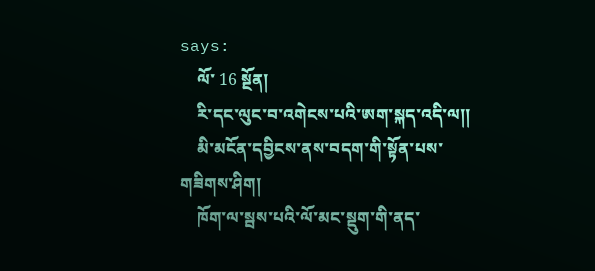says:
    ལོ་ 16 སྔོན།
    རི་དང་ལུང་བ་འགེངས་པའི་ཨག་སྐད་འདི་ལ།།
    མི་མངོན་དབྱིངས་ནས་བདག་གི་སྟོན་པས་གཟིགས་ཤིག།
    ཁོག་ལ་སྦས་པའི་ལོ་མང་སྡུག་གི་ནད་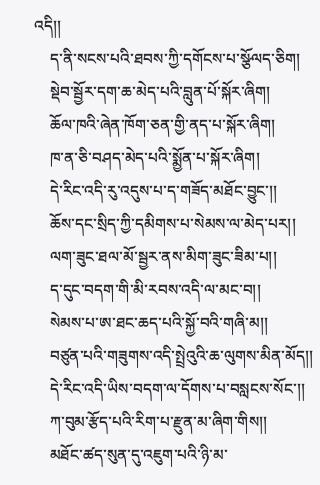འདི།།
    ད་ནི་སངས་པའི་ཐབས་ཀྱི་དགོངས་པ་སྩོལད་ཅིག།
    སྡེབ་སྦྱོར་དག་ཆ་མེད་པའི་བླུན་པོ་སྐོར་ཞིག།
    ཆོལ་ཁའི་ཞེན་ཁོག་ཅན་གྱི་ནད་པ་སྐོར་ཞིག།
    ཁ་ན་ཅི་བཤད་མེད་པའི་སྨྱོན་པ་སྐོར་ཞིག།
    དེ་རིང་འདི་རུ་འདུས་པ་ད་གཟོད་མཐོང་བྱུང་།།
    ཆོས་དང་སྲིད་ཀྱི་དམིགས་པ་སེམས་ལ་མེད་པར།།
    ལག་ཟུང་ཐལ་མོ་སྦྱར་ནས་མིག་ཟུང་ཟིམ་པ།།
    ད་དུང་བདག་གི་མི་རབས་འདི་ལ་མང་བ།།
    སེམས་པ་ཨ་ཐང་ཆད་པའི་སྐྱོ་བའི་གཞི་མ།།
    བཙུན་པའི་གཟུགས་འདི་སྤྲེའུའི་ཆ་ལུགས་མིན་མོད།།
    དེ་རིང་འདི་ཡིས་བདག་ལ་དོགས་པ་བསླངས་སོང་།།
    ཀ་བུམ་རྩོད་པའི་རིག་པ་རྫུན་མ་ཞིག་གིས།།
    མཐོང་ཚད་སུན་དུ་འཇུག་པའི་ཉི་མ་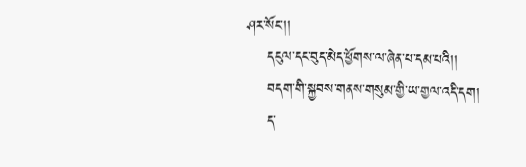ཤར་སོང་།།
    དངུལ་དང་བུད་མེད་ཕྱོགས་ལ་ཞེན་པ་དམ་པའི།།
    བདག་གི་སྐྱབས་གནས་གསུམ་གྱི་ཡ་གྱལ་འདི་དག།
    ད་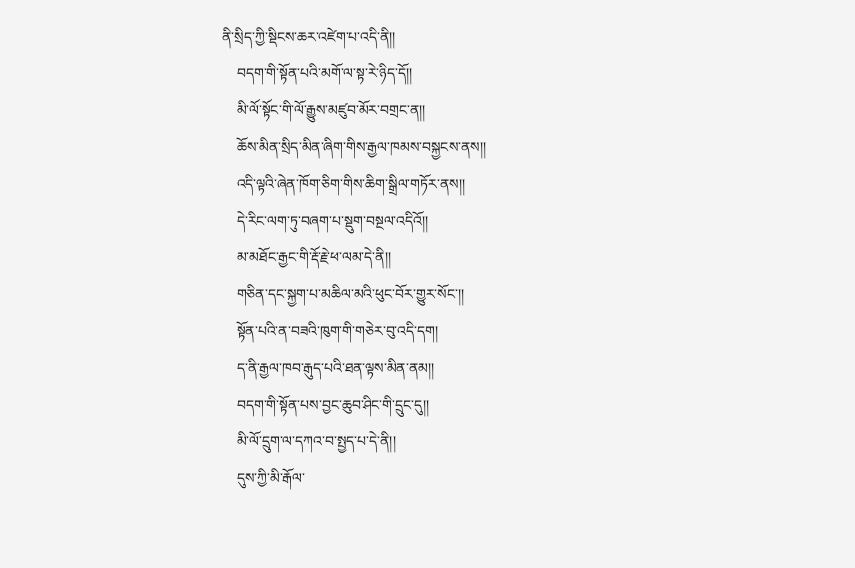ནི་སྲིད་ཀྱི་སྡིངས་ཆར་འཛེག་པ་འདི་ནི།།
    བདག་གི་སྟོན་པའི་མགོ་ལ་སྟ་རེ་ཉིད་དོ།།
    མི་ལོ་སྟོང་གི་ལོ་རྒྱུས་མཛུབ་མོར་བགྲང་ན།།
    ཆོས་མིན་སྲིད་མིན་ཞིག་གིས་རྒྱལ་ཁམས་བསྐྱངས་ནས།།
    འདི་ལྟའི་ཞེན་ཁོག་ཅིག་གིས་ཆིག་སྒྲིལ་གཏོར་ནས།།
    དེ་རིང་ལག་ཏུ་བཞག་པ་སྡུག་བསྔལ་འདིའོ།།
    མ་མཐོང་རྒྱང་གི་རྡོ་རྗེ་ཕ་ལམ་དེ་ནི།།
    གཅིན་དང་སྐྱག་པ་མཆིལ་མའི་ཕུང་བོར་གྱུར་སོང་།།
    སྟོན་པའི་ན་བཟའི་ཁུག་གི་གཅེར་བུ་འདི་དག།
    ད་ནི་རྒྱལ་ཁབ་རྒུད་པའི་ཐན་ལྟས་མིན་ནམ།།
    བདག་གི་སྟོན་པས་བྱང་ཆུབ་ཤིང་གི་དྲུང་དུ།།
    མི་ལོ་དྲུག་ལ་དཀའ་བ་སྤྱད་པ་དེ་ནི།།
    དུས་ཀྱི་མི་རྒོལ་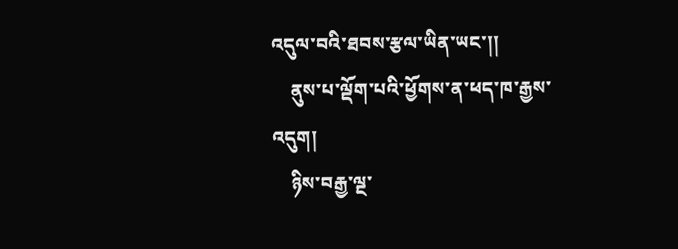འདུལ་བའི་ཐབས་རྩལ་ཡིན་ཡང་།།
    ནུས་པ་ལྡོག་པའི་ཕྱོགས་ན་ཕད་ཁ་རྒྱས་འདུག།
    ཉིས་བརྒྱ་ལྔ་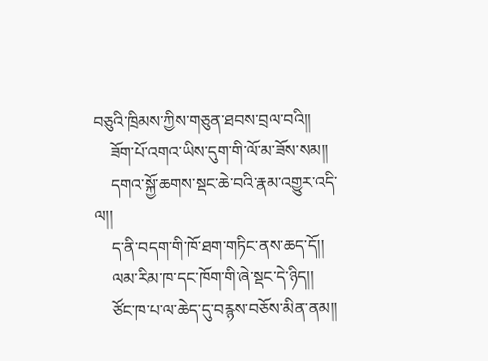བཅུའི་ཁྲིམས་ཀྱིས་གཅུན་ཐབས་བྲལ་བའི།།
    ཟོག་པོ་འགའ་ཡིས་དུག་གི་ལོ་མ་ཟོས་སམ།།
    དགའ་སྐྱོ་ཆགས་སྡང་ཆེ་བའི་རྣམ་འགྱུར་འདི་ལ།།
    ད་ནི་བདག་གི་ཁོ་ཐག་གཏིང་ནས་ཆད་དོ།།
    ལམ་རིམ་ཁ་དང་ཁོག་གི་ཞེ་སྡང་དེ་ཉིད།།
    ཙོང་ཁ་པ་ལ་ཆེད་དུ་བརྙས་བཅོས་མིན་ནམ།།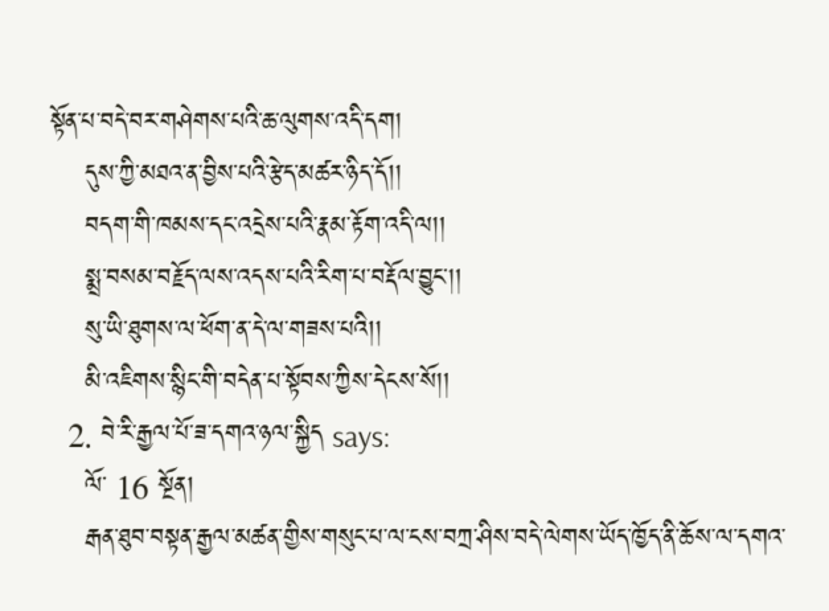སྟོན་པ་བདེ་བར་གཤེགས་པའི་ཆ་ལུགས་འདི་དག།
    དུས་ཀྱི་མཐའ་ན་བྱིས་པའི་རྩེད་མཚར་ཉིད་དོ།།
    བདག་གི་ཁམས་དང་འདྲེས་པའི་རྣམ་རྟོག་འདི་ལ།།
    སྨྲ་བསམ་བརྗོད་ལས་འདས་པའི་རིག་པ་བརྡོལ་བྱུང་།།
    སུ་ཡི་ཐུགས་ལ་ཕོག་ན་དེ་ལ་གཟས་པའི།།
    མི་འཇིགས་སྙིང་གི་བདེན་པ་སྟོབས་ཀྱིས་དེངས་སོ།།
  2. བེ་རི་རྒྱལ་པོ་ཟ་དགའ་ཉལ་སྐྱིད says:
    ལོ་ 16 སྔོན།
    རྒན་ཐུབ་བསྟན་རྒྱལ་མཚན་གྱིས་གསུང་པ་ལ་ངས་བཀྲ་ཤིས་བདེ་ལེགས་ཡོད་ཁྱོད་ནི་ཆོས་ལ་དགའ་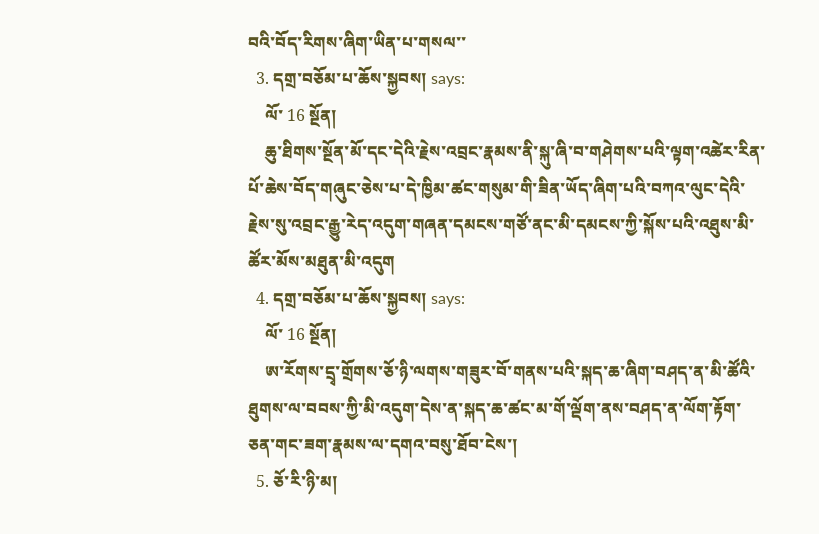བའི་བོད་རིགས་ཞིག་ཡིན་པ་གསལ་་
  3. དགྲ་བཅོམ་པ་ཆོས་སྐྱབས། says:
    ལོ་ 16 སྔོན།
    ཆུ་ཐིགས་སྔོན་མོ་དང་དེའི་རྗེས་འབྲང་རྣམས་ནི་སྐུ་ཞི་བ་གཤེགས་པའི་ལྟག་འཚེར་རིན་པོ་ཆེས་བོད་གཞུང་ཅེས་པ་དེ་ཁྱིམ་ཚང་གསུམ་གི་ཟིན་ཡོད་ཞིག་པའི་བཀའ་ལུང་དེའི་རྗེས་སུ་འབྲང་རྒྱུ་རེད་འདུག་གཞན་དམངས་གཙོ་ནང་མི་དམངས་ཀྱི་སྐོས་པའི་འཐུས་མི་ཚོར་མོས་མཐུན་མི་འདུག
  4. དགྲ་བཅོམ་པ་ཆོས་སྐྱབས། says:
    ལོ་ 16 སྔོན།
    ཨ་རོགས་དྲྭ་གྲོགས་ཅོ་ཉི་ལགས་གཟུར་བོ་གནས་པའི་སྐད་ཆ་ཞིག་བཤད་ན་མི་ཚོའི་ཐུགས་ལ་བབས་ཀྱི་མི་འདུག་དེས་ན་སྐད་ཆ་ཚང་མ་གོ་ལྡོག་ནས་བཤད་ན་ལོག་རྟོག་ཅན་གང་ཟག་རྣམས་ལ་དགའ་བསུ་ཐོབ་ངེས་།
  5. ཅོ་རི་ཉི་མ།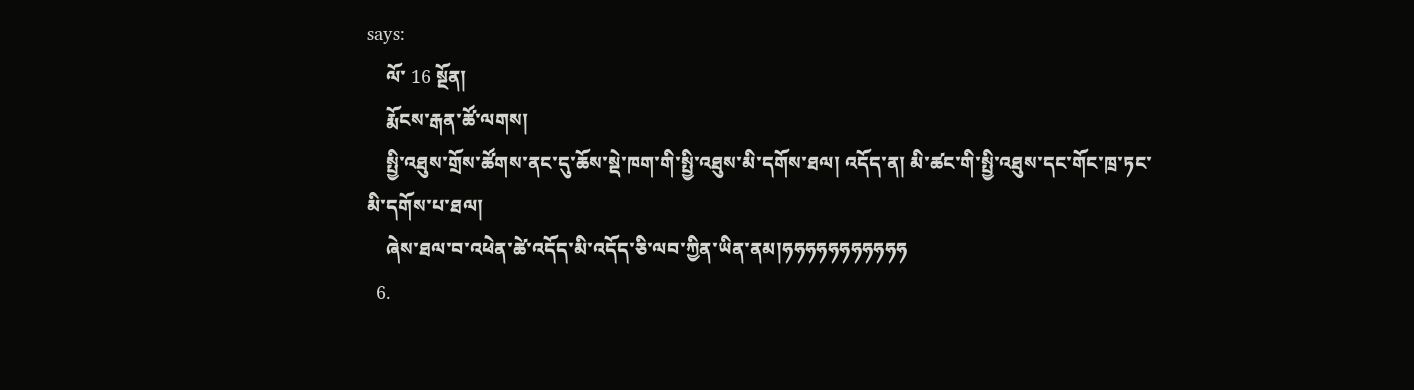says:
    ལོ་ 16 སྔོན།
    རྨོངས་རྒན་ཚོ་ལགས།
    སྤྱི་འཐུས་གྲོས་ཚོགས་ནང་དུ་ཆོས་སྡེ་ཁག་གི་སྤྱི་འཐུས་མི་དགོས་ཐལ། འདོད་ན། མི་ཚང་གི་སྤྱི་འཐུས་དང་གོང་ཁྲ་ཏང་མི་དགོས་པ་ཐལ།
    ཞེས་ཐལ་བ་འཕེན་ཚེ་འདོད་མི་འདོད་ཅི་ལབ་ཀྱིན་ཡིན་ནམ།ཧཧཧཧཧཧཧཧཧཧཧ
  6.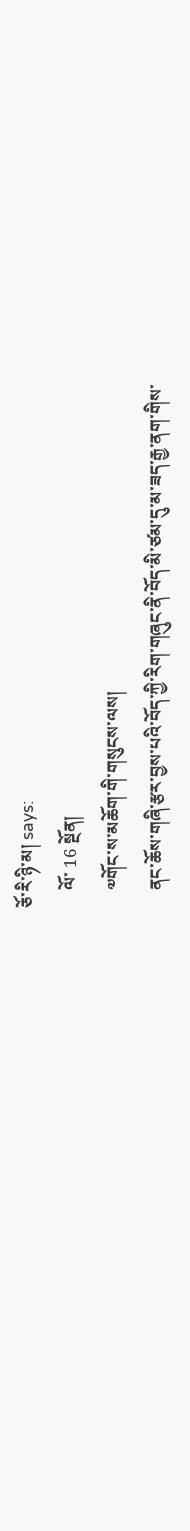ཅོ་རི་ཉི་མ། says:
    ལོ་ 16 སྔོན།
    ༧གོང་ས་མཆོག་གི་གསུངས་ལས།
    ནང་ཆོས་གཞི་རྩར་བྱས་པའི་བོད་ཀྱི་རིག་གཞུང་ནི་བོད་མི་ཙམ་དུ་མ་ཟད་རྒྱ་ནག་གིས་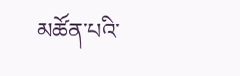མཚོན་པའི་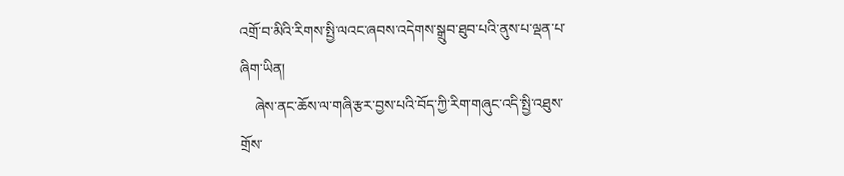འགྲོ་བ་མིའི་རིགས་སྤྱི་ལའང་ཞབས་འདེགས་སྒྲུབ་ཐུབ་པའི་ནུས་པ་ལྡན་པ་ཞིག་ཡིན།
    ཞེས་ནང་ཆོས་ལ་གཞི་རྩར་བྱས་པའི་བོད་ཀྱི་རིག་གཞུང་འདི་སྤྱི་འཐུས་གྲོས་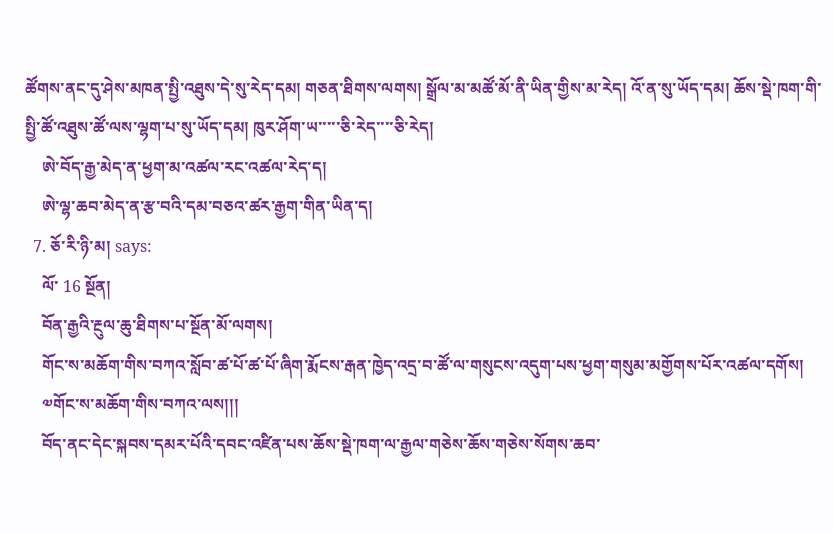ཚོགས་ནང་དུ་ཤེས་མཁན་སྤྱི་འཐུས་དེ་སུ་རེད་དམ། གཅན་ཐིགས་ལགས། སྒྲོལ་མ་མཚོ་མོ་ནི་ཡིན་གྱིས་མ་རེད། འོ་ན་སུ་ཡོད་དམ། ཆོས་སྡེ་ཁག་གི་སྤྱི་ཚོ་འཐུས་ཚོ་ལས་ལྷག་པ་སུ་ཡོད་དམ། ཁུར་ཤོག་ཡ་་་་་ཅི་རེད་་་་ཅི་རེད།
    ཨེ་བོད་རྒྱ་མེད་ན་ཕྱག་མ་འཚལ་རང་འཚལ་རེད་ད།
    ཨེ་ལྷ་ཆབ་མེད་ན་རྩ་བའི་དམ་བཅའ་ཚར་རྒྱག་གིན་ཡིན་ད།
  7. ཅོ་རི་ཉི་མ། says:
    ལོ་ 16 སྔོན།
    བོན་རྒྱའི་རྔུལ་ཆུ་ཐིགས་པ་སྔོན་མོ་ལགས།
    གོང་ས་མཆོག་གིས་བཀའ་སློབ་ཚ་པོ་ཚ་པོ་ཞིག་རྨོངས་རྒན་ཁྱེད་འདྲ་བ་ཚོ་ལ་གསུངས་འདུག་པས་ཕྱག་གསུམ་མགྱོགས་པོར་འཚལ་དགོས།
    ༧གོང་ས་མཆོག་གིས་བཀའ་ལས།།།
    བོད་ནང་དེང་སྐབས་དམར་པོའི་དབང་འཛིན་པས་ཆོས་སྡེ་ཁག་ལ་རྒྱལ་གཅེས་ཆོས་གཅེས་སོགས་ཆབ་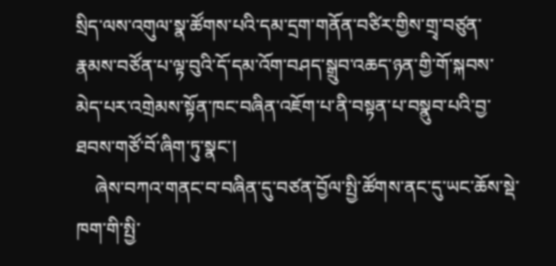སྲིད་ལས་འགུལ་སྣ་ཚོགས་པའི་དམ་དྲག་གནོན་བཙིར་གྱིས་གྲྭ་བཙུན་རྣམས་བཙོན་པ་ལྟ་བུའི་དོ་དམ་འོག་བཤད་སྒྲུབ་འཆད་ཉན་གྱི་གོ་སྐབས་མེད་པར་འགྲེམས་སྟོན་ཁང་བཞིན་འཇོག་པ་ནི་བསྟན་པ་བསྣུབ་པའི་བྱ་ཐབས་གཙོ་བོ་ཞིག་ཏུ་སྣང་།
    ཞེས་བཀའ་གནང་བ་བཞིན་དུ་བཙན་བྱོལ་སྤྱི་ཚོགས་ནང་དུ་ཡང་ཆོས་སྡེ་ཁག་གི་སྤྱི་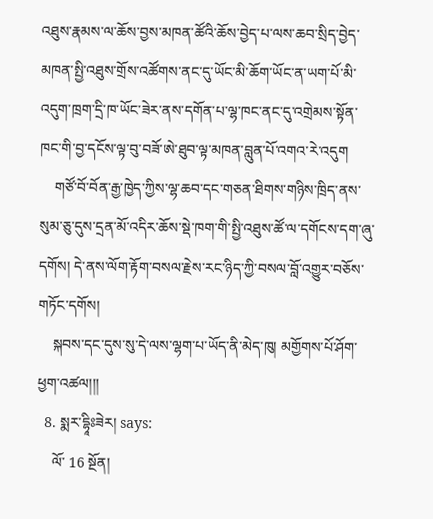འཐུས་རྣམས་ལ་ཆོས་བྱས་མཁན་ཚོའི་ཆོས་བྱེད་པ་ལས་ཆབ་སྲིད་བྱེད་མཁན་སྤྱི་འཐུས་གྲོས་འཚོགས་ནང་དུ་ཡོང་མི་ཆོག་ཡོང་ན་ཡག་པོ་མི་འདུག་ཁྲག་དྲི་ཁ་ཡོང་ཟེར་ནས་དགོན་པ་ལྷ་ཁང་ནང་དུ་འགྲེམས་སྟོན་ཁང་གི་བྱ་དངོས་ལྟ་བུ་བཟོ་ཨེ་ཐུབ་ལྟ་མཁན་བླུན་པོ་འགའ་རེ་འདུག
    གཙོ་བོ་བོན་རྒྱ་ཁྱེད་ཀྱིས་ལྷ་ཆབ་དང་གཅན་ཐིགས་གཉིས་ཁྲིད་ནས་སུམ་ཅུ་དུས་དྲན་མོ་འདིར་ཆོས་སྡེ་ཁག་གི་སྤྱི་འཐུས་ཚོ་ལ་དགོངས་དག་ཞུ་དགོས། དེ་ནས་ལོག་རྟོག་བསལ་རྗེས་རང་ཉིད་ཀྱི་བསལ་བློ་འགྱུར་བཅོས་གཏོང་དགོས།
    སྐབས་དང་དུས་སུ་དེ་ལས་ལྷག་པ་ཡོད་ནི་མེད་ཁུ། མགྱོགས་པོ་ཤོག་ཕྱག་འཚལ།།།
  8. སྨར་དྷཱིཿཟེར། says:
    ལོ་ 16 སྔོན།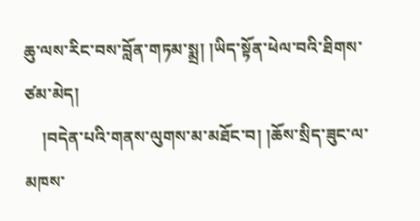ཆུ་ལས་རིང་བས་བློན་གཏམ་སྨྲ། །ཡིད་སྟོན་ཕེལ་བའི་ཐིགས་ཙམ་མེད།
    །བདེན་པའི་གནས་ལུགས་མ་མཐོང་བ། །ཆོས་སྲིད་ཟུང་ལ་མཁས་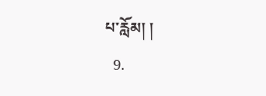པ་རློམ། །
  9.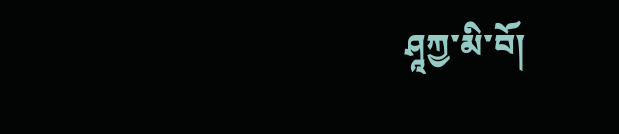ཤཱཀྱ་མི་བོ།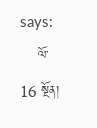says:
    ལོ་ 16 སྔོན།